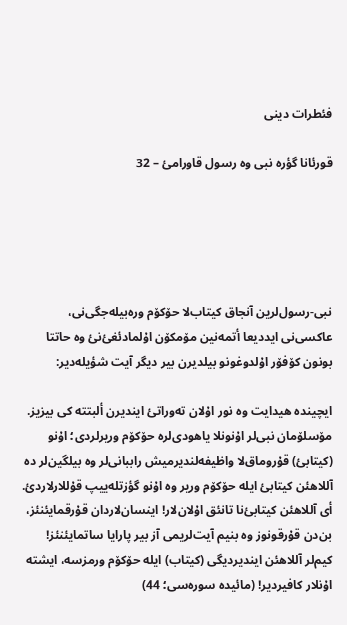فئطرات دینی

قورئانا گؤرە نبی وە رسول قاورامئ – 32





نبی-رسول‌لرین آنجاق کیتاب‌لا حۆکۆم ورەبیلەجگی‌نی، عاکسی‌نی ایددیعا أتمەنین مۆمکۆن اۇلمادئغئ‌نئ وە حاتتا بونون کۆفۆر اۇلدوغونو بیلدیرن بیر دیگر آیت شؤیلەدیر:

ایچیندە هیدایت وە نور اۇلان تەوراتئ ایندیرن ألبتتە کی بیزیز. مۆسلۆمان نبی‌لر اۇنونلا یاهودی‌لرە حۆکۆم وریرلردی؛ اۇنو (کیتابئ) قۇروماق‌لا واظیفەلندیرمیش راببانی‌لر وە بیلگین‌لر دە آللاهئن کیتابئ ایلە حۆکۆم وریر وە اۇنو گؤزتلەییپ قۇللارلاردئ. أی آللاهئن کیتابئ‌نا تانئق اۇلان‌لار! اینسان‌لاردان قۇرقمایئنئز، بن‌دن قۇرقونوز وە بنیم آیت‌لریمی آز بیر پارایا ساتمایئنئز! کیم‌لر آللاهئن ایندیردیگی (کیتاب) ایلە حۆکۆم ورمزسە، ایشتە اۇنلار کافیردیر! (مائیدە سورەسی؛ 44)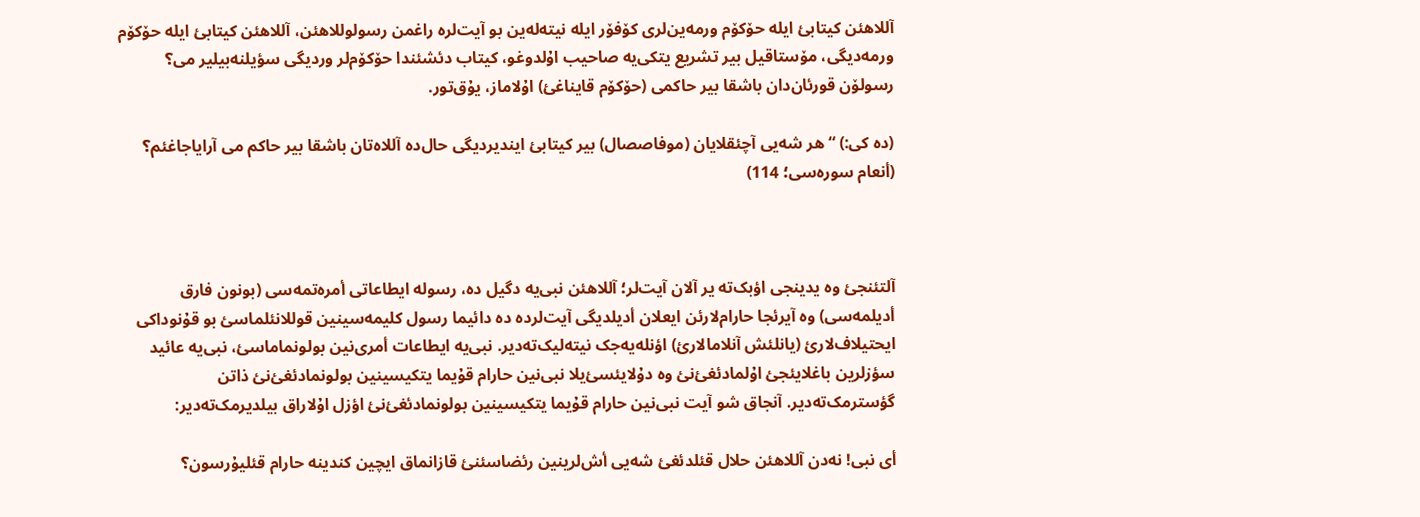آللاهئن کیتابئ ایلە حۆکۆم ورمەین‌لری کۆفۆر ایلە نیتەلەین بو آیت‌لرە راغمن رسولوللاهئن، آللاهئن کیتابئ ایلە حۆکۆم ورمەدیگی، مۆستاقیل بیر تشریع یتکی‌یە صاحیب اۇلدوغو، کیتاب دئشئندا حۆکۆم‌لر وردیگی سؤیلنەبیلیر می؟ رسولۆن قورئان‌دان باشقا بیر حاکمی (حۆکۆم قایناغئ) اۇلاماز، یۇق‌تور.

(دە کی:) “هر شەیی آچئقلایان (موفاصصال) بیر کیتابئ ایندیردیگی حال‌دە آللاەتان باشقا بیر حاکم می آرایاجاغئم؟ (أنعام سورەسی؛ 114)



آلتئنجئ وە یدینجی اؤبک‌تە یر آلان آیت‌لر؛ آللاهئن نبی‌یە دگیل دە، رسولە ایطاعاتی أمرەتمەسی (بونون فارق أدیلمەسی) وە آیرئجا حارام‌لارئن ایعلان أدیلدیگی آیت‌لردە دە دائیما رسول کلیمەسینین قوللانئلماسئ بو قۇنوداکی ایحتیلاف‌لارئ (یانلئش آنلامالارئ) اؤنلەیەجک نیتەلیک‌تەدیر. نبی‌یە ایطاعات أمری‌نین بولونماماسئ، نبی‌یە عائید سؤزلرین باغلایئجئ اۇلمادئغئ‌نئ وە دۇلایئسئ‌یلا نبی‌نین حارام قۇیما یتکیسینین بولونمادئغئ‌نئ ذاتن گؤسترمک‌تەدیر. آنجاق شو آیت نبی‌نین حارام قۇیما یتکیسینین بولونمادئغئ‌نئ اؤزل اۇلاراق بیلدیرمک‌تەدیر:

أی نبی! نەدن آللاهئن حلال قئلدئغئ شەیی أش‌لرینین رئضاسئنئ قازانماق ایچین کندینە حارام قئلیۇرسون؟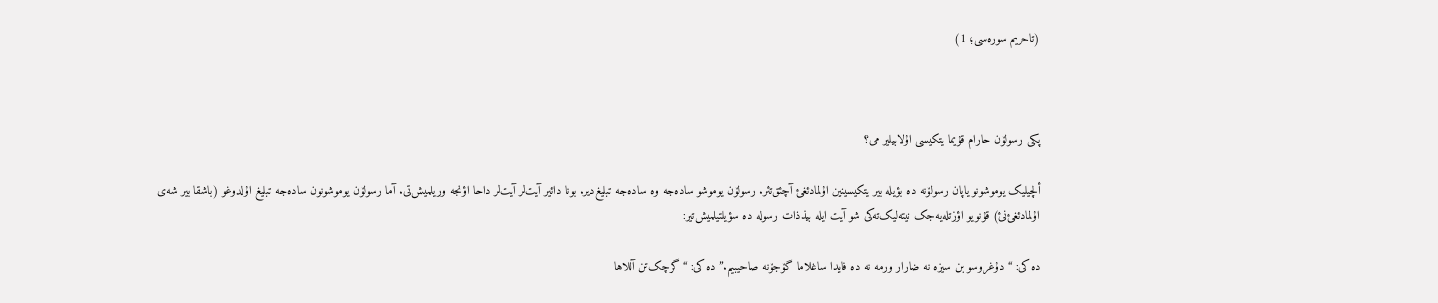(تاحریم سورەسی؛ 1)



پکی رسولۆن حارام قۇیما یتکیسی اۇلابیلیر می؟

ألچیلیک یوموشونو یاپان رسولۆنە دە بؤیلە بیر یتکیسینین اۇلمادئغئ آچئق‌تئر. رسولۆن یوموشو سادەجە وە سادەجە تبلیغ‌دیر. بونا دائیر آیت‌لر آیت‌لر داحا اؤنجە وریلمیش‌تی. آما رسولۆن یوموشونون سادەجە تبلیغ اۇلدوغو (باشقا بیر شەی اۇلمادئغئ‌نئ) قۇنویو اؤزتلەیەجک نیتەلیک‌تەکی شو آیت ایلە بیذذات رسولە دە سؤیلتیلمیش‌تیر:

دە کی: “دۇغروسو بن سیزە نە ضارار ورمە نە دە فایدا ساغلاما گۆجۆنە صاحیبیم.” دە کی: “گرچک‌تن آللاها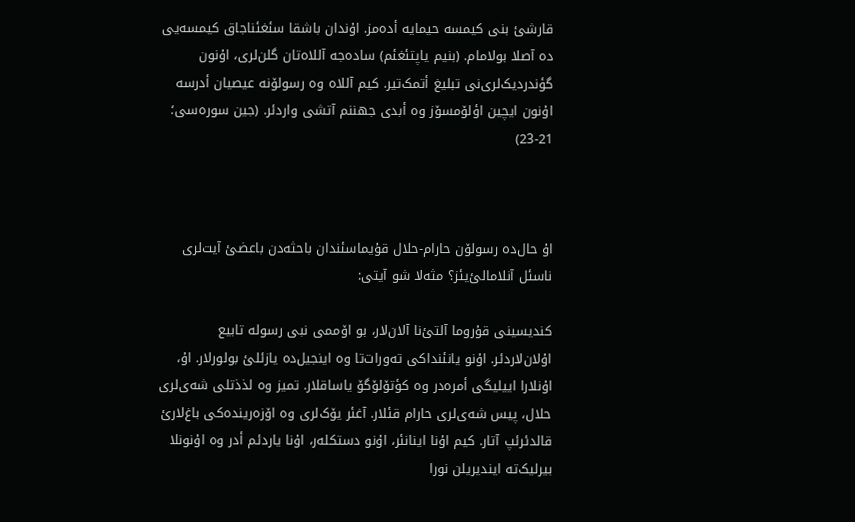قارشئ بنی کیمسە حیمایە أدەمز. اۇندان باشقا سئغئناجاق کیمسەیی دە آصلا بولامام. (بنیم یاپتئغئم) سادەجە آللاەتان گلن‌لری، اۇنون گؤندردیک‌لری‌نی تبلیغ أتمک‌تیر. کیم آللاە وە رسولۆنە عیصیان أدرسە اۇنون ایچین اؤلۆمسۆز وە أبدی جهننم آتشی واردئر. (جین سورەسی؛ 21-23)



اۇ حال‌دە رسولۆن حارام-حلال قۇیماسئندان باحثەدن باعضئ آیت‌لری ناسئل آنلامالئ‌یئز؟ مثەلا شو آیتی:

کندیسینی قۇروما آلتئ‌نا آلان‌لار، بو اۆممی نبی رسولە تابیع اۇلان‌لاردئر. اۇنو یانئنداکی تەورات‌تا وە اینجیل‌دە یازئلئ بولورلار. اۇ، اۇنلارا اییلیگی أمرەدر وە کؤتۆلۆگۆ یاساقلار. تمیز وە لذذتلی شەی‌لری حلال، پیس شەی‌لری حارام قئلار. آغئر یۆک‌لری وە اۆزەریندەکی باغ‌لارئ قالدئرئپ آتار. کیم اۇنا اینانئر، اۇنو دستکلەر، اۇنا یاردئم أدر وە اۇنونلا بیرلیک‌تە ایندیریلن نورا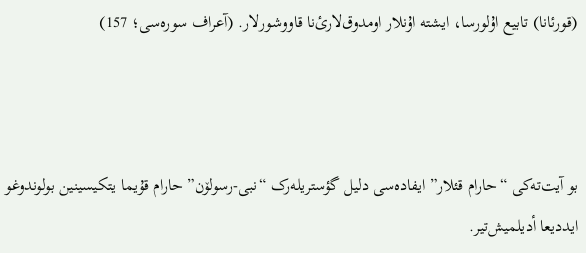(قورئانا) تابیع اۇلورسا، ایشتە اۇنلار اومدوق‌لارئ‌نا قاووشورلار. (آعراف سورەسی؛ 157)



بو آیت‌تەکی “حارام قئلار” ایفادەسی دلیل گؤستریلەرک “نبی-رسولۆن” حارام قۇیما یتکیسینین بولوندوغو ایددیعا أدیلمیش‌تیر.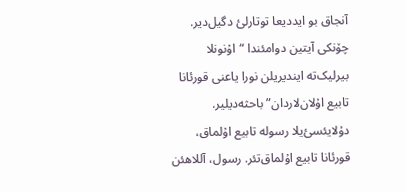آنجاق بو ایددیعا توتارلئ دگیل‌دیر. چۆنکی آیتین دوامئندا “اۇنونلا بیرلیک‌تە ایندیریلن نورا یاعنی قورئانا تابیع اۇلان‌لاردان” باحثەدیلیر. دۇلایئسئ‌یلا رسولە تابیع اۇلماق، قورئانا تابیع اۇلماق‌تئر. رسول، آللاهئن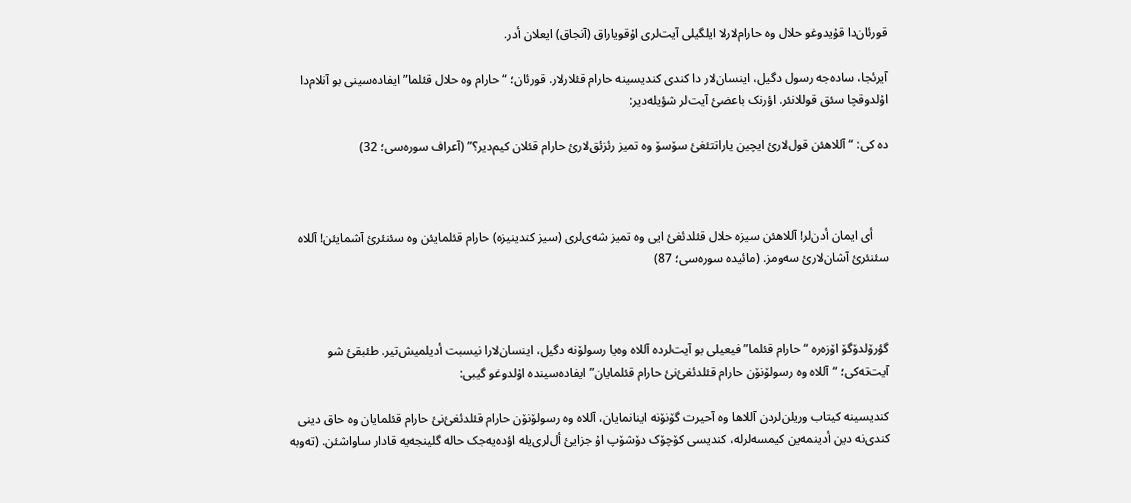قورئان‌دا قۇیدوغو حلال وە حارام‌لارلا ایلگیلی آیت‌لری اۇقویاراق (آنجاق) ایعلان أدر.

آیرئجا، سادەجە رسول دگیل، اینسان‌لار دا کندی کندیسینە حارام قئلارلار. قورئان؛ “حارام وە حلال قئلما” ایفادەسینی بو آنلام‌دا اۇلدوقچا سئق قوللانئر. اؤرنک باعضئ آیت‌لر شؤیلەدیر:

دە کی: “آللاهئن قول‌لارئ ایچین یاراتتئغئ سۆسۆ وە تمیز رئزئق‌لارئ حارام قئلان کیم‌دیر؟” (آعراف سورەسی؛ 32)



     أی ایمان أدن‌لر! آللاهئن سیزە حلال قئلدئغئ ایی وە تمیز شەی‌لری (سیز کندینیزە) حارام قئلمایئن وە سئنئرئ آشمایئن! آللاە سئنئرئ آشان‌لارئ سەومز. (مائیدە سورەسی؛ 87)



گؤرۆلدۆگۆ اۆزەرە “حارام قئلما” فیعیلی بو آیت‌لردە آللاە وەیا رسولۆنە دگیل، اینسان‌لارا نیسبت أدیلمیش‌تیر. طئبقئ شو آیت‌تەکی؛ “آللاە وە رسولۆنۆن حارام قئلدئغئ‌نئ حارام قئلمایان” ایفادەسیندە اۇلدوغو گیبی:

کندیسینە کیتاب وریلن‌لردن آللاها وە آحیرت گۆنۆنە اینانمایان، آللاە وە رسولۆنۆن حارام قئلدئغئ‌نئ حارام قئلمایان وە حاق دینی کندی‌نە دین أدینمەین کیمسەلرلە، کندیسی کۆچۆک دۆشۆپ اۇ جزایئ أل‌لری‌یلە اؤدەیەجک حالە گلینجەیە قادار ساواشئن. (تەوبە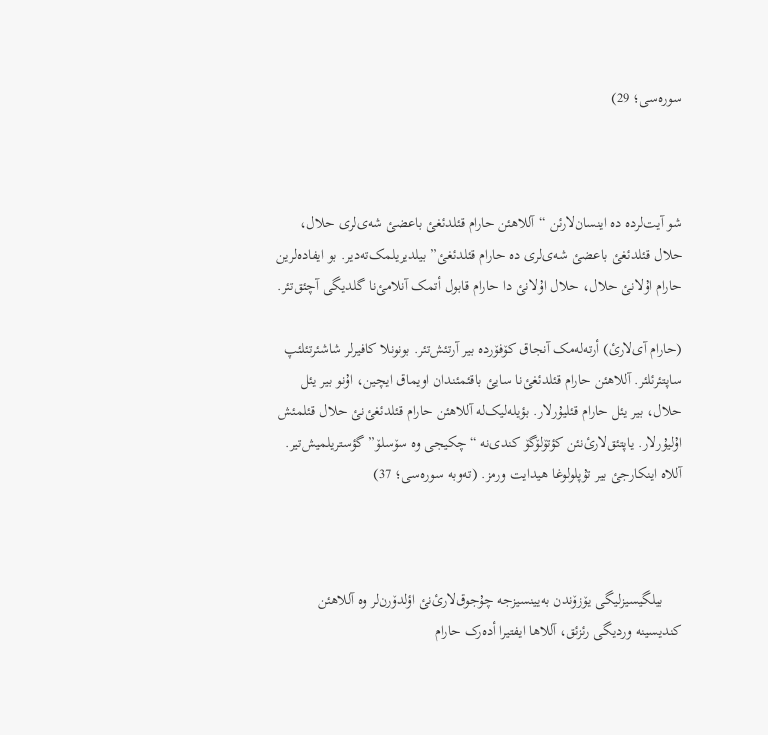سورەسی؛ 29)



شو آیت‌لردە دە اینسان‌لارئن “آللاهئن حارام قئلدئغئ باعضئ شەی‌لری حلال، حلال قئلدئغئ باعضئ شەی‌لری دە حارام قئلدئغئ” بیلدیریلمک‌تەدیر. بو ایفادەلرین حارام اۇلانئ حلال، حلال اۇلانئ دا حارام قابول أتمک آنلامئ‌نا گلدیگی آچئق‌تئر.

(حارام آی‌لارئ) أرتەلەمک آنجاق کۆفۆردە بیر آرتئش‌تئر. بونونلا کافیرلر شاشئرتئلئپ ساپتئرئلئر. آللاهئن حارام قئلدئغئ‌نا سایئ باقئمئندان اویماق ایچین، اۇنو بیر یئل حلال، بیر یئل حارام قئلیۇرلار. بؤیلەلیک‌لە آللاهئن حارام قئلدئغئ‌نئ حلال قئلمئش اۇلیۇرلار. یاپتئق‌لارئ‌نئن کؤتۆلۆگۆ کندی‌نە “چکیجی وە سۆسلۆ” گؤستریلمیش‌تیر. آللاە اینکارجئ بیر تۇپلولوغا هیدایت ورمز. (تەوبە سورەسی؛ 37)



     بیلگیسیزلیگی یۆزۆندن بەیینسیزجە چۇجوق‌لارئ‌نئ اؤلدۆرن‌لر وە آللاهئن کندیسینە وردیگی رئزئق، آللاها ایفتیرا أدەرک حارام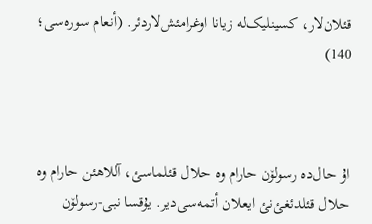قئلان‌لار، کسینلیک‌لە زیانا اوغرامئش‌لاردئر. (أنعام سورەسی؛ 140)



اۇ حال‌دە رسولۆن حارام وە حلال قئلماسئ، آللاهئن حارام وە حلال قئلدئغئ‌نئ ایعلان أتمەسی‌دیر. یۇقسا نبی-رسولۆن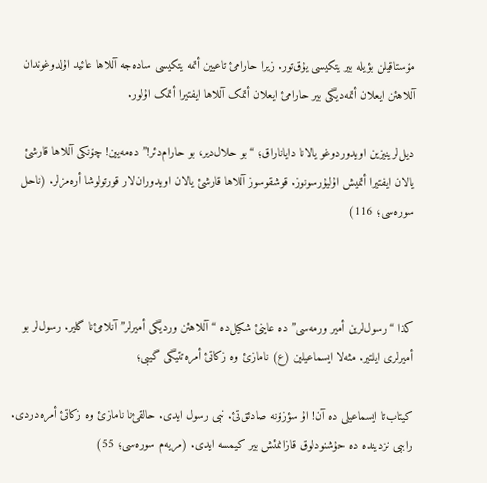مۆستاقیلن بؤیلە بیر یتکیسی یۇق‌تور. زیرا حارامئ تاعیین أتمە یتکیسی سادەجە آللاها عائید اۇلدوغوندان آللاهئن ایعلان أتمەدیگی بیر حارامئ ایعلان أتمک آللاها ایفتیرا أتمک اۇلور.

دیل‌لرینیزین اویدوردوغو یالانا دایاناراق؛ “بو حلال‌دیر، بو حارام‌دئر!” دەمەیین! چۆنکی آللاها قارشئ یالان ایفتیرا أتمیش اۇلیۇرسونوز. قوشقوسوز آللاها قارشئ یالان اویدوران‌لار قورتولوشا أرەمزلر. (ناحل سورەسی؛ 116)



کذا “رسول‌لرین أمیر ورمەسی” دە عاینئ شکیل‌دە “آللاهئن وردیگی أمیرلر” آنلامئ‌نا گلیر. رسول‌لر بو أمیرلری ایلتیر. مثەلا ایسماعیلین (ع) نامازئ وە زکاتئ أمرەتتیگی گیبی؛

کیتاب‌تا ایسماعیلی دە آن! اۇ سؤزۆنە صادئق‌تئ. نبی رسول ایدی. حالقئ‌نا نامازئ وە زکاتئ أمرەدردی. راببی نزدیندە دە حۇشنودلوق قازانمئش بیر کیمسە ایدی. (مریەم سورەسی؛ 55)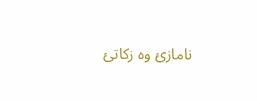نامازئ وە زکاتئ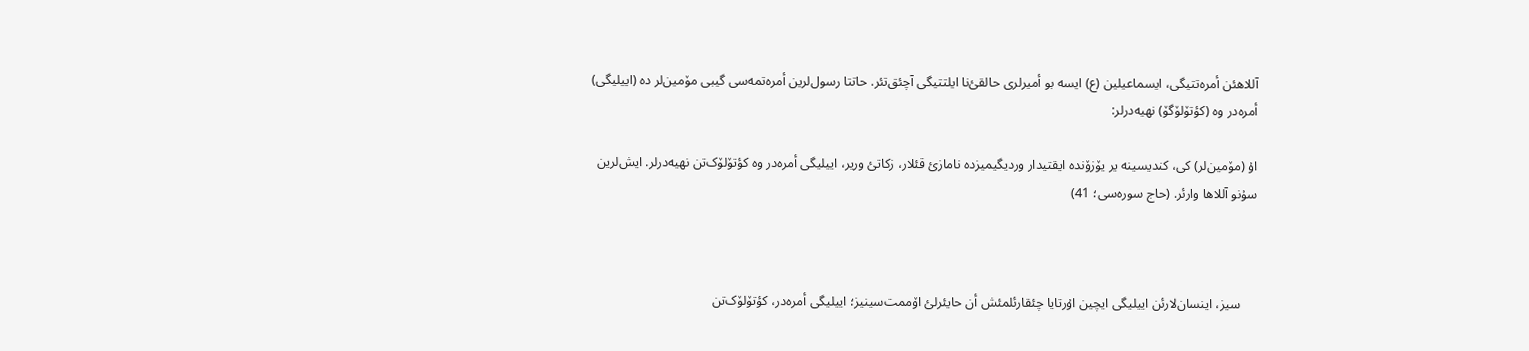آللاهئن أمرەتتیگی، ایسماعیلین (ع) ایسە بو أمیرلری حالقئ‌نا ایلتتیگی آچئق‌تئر. حاتتا رسول‌لرین أمرەتمەسی گیبی مۆمین‌لر دە (اییلیگی) أمرەدر وە (کؤتۆلۆگۆ) نهیەدرلر:

اۇ (مۆمین‌لر) کی، کندیسینە یر یۆزۆندە ایقتیدار وردیگیمیزدە نامازئ قئلار، زکاتئ وریر، اییلیگی أمرەدر وە کؤتۆلۆک‌تن نهیەدرلر. ایش‌لرین سۇنو آللاها وارئر. (حاج سورەسی؛ 41)



     سیز، اینسان‌لارئن اییلیگی ایچین اۇرتایا چئقارئلمئش أن حایئرلئ اۆممت‌سینیز؛ اییلیگی أمرەدر، کؤتۆلۆک‌تن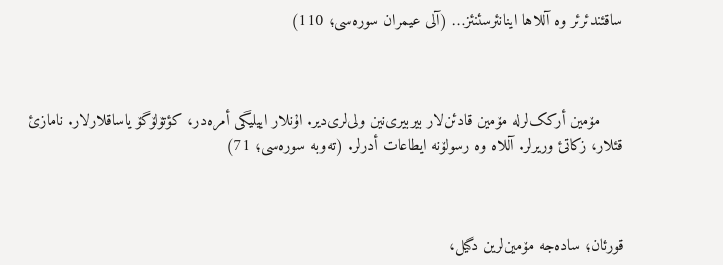ساقئندئرئر وە آللاها اینانئرسئنئز… (آلی عیمران سورەسی؛ 110)



     مۆمین أرکک‌لرلە مۆمین قادئن‌لار بیربیری‌نین ولی‌لری‌دیر. اۇنلار اییلیگی أمرەدر، کؤتۆلۆگۆ یاساقلارلار. نامازئ قئلار، زکاتئ وریرلر. آللاە وە رسولۆنە ایطاعات أدرلر. (تەوبە سورەسی؛ 71)



قورئان؛ سادەجە مۆمین‌لرین دگیل،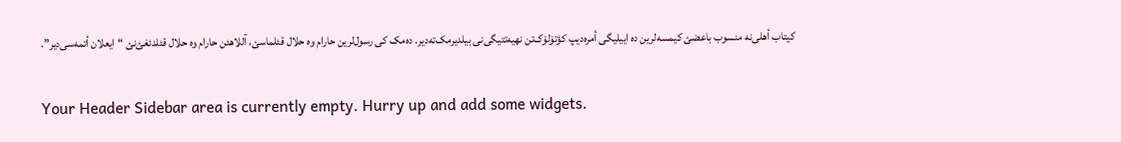کیتاب أهلی‌نە منسوب باعضئ کیمسەلرین دە اییلیگی أمرەدیپ کؤتۆلۆک‌تن نهیەتتیگی‌نی بیلدیرمک‌تەدیر. دەمک کی رسول‌لرین حارام وە حلال قئلماسئ، آللاهئن حارام وە حلال قئلدئغئ‌نئ “ایعلان أتمەسی‌دیر”.

Your Header Sidebar area is currently empty. Hurry up and add some widgets.